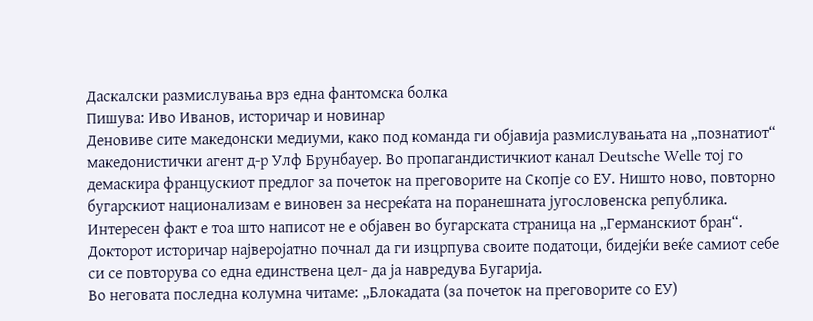Даскалски размислувања врз една фантомска болка
Пишува: Иво Иванов, историчар и новинар
Деновиве сите македонски медиуми, како под команда ги објавија размислувањата на „познатиот“ македонистички агент д-р Улф Брунбауер. Во пропагандистичкиот канал Deutsche Welle тој го демаскира францускиот предлог за почеток на преговорите на Скопје со ЕУ. Ништо ново, повторно бугарскиот национализам е виновен за несреќата на поранешната југословенска република. Интересен факт е тоа што написот не е објавен во бугарската страница на „Германскиот бран“.
Докторот историчар најверојатно почнал да ги изцрпува своите податоци, бидејќи веќе самиот себе си се повторува со една единствена цел- да ја навредува Бугарија.
Во неговата последна колумна читаме: „Блокадата (за почеток на преговорите со ЕУ)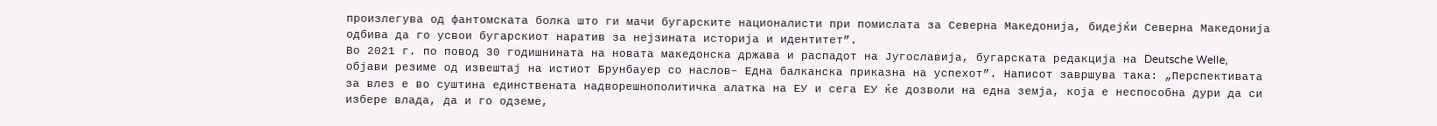произлегува од фантомската болка што ги мачи бугарските националисти при помислата за Северна Македонија, бидејќи Северна Македонија одбива да го усвои бугарскиот наратив за нејзината историја и идентитет”.
Во 2021 г. по повод 30 годишнината на новата македонска држава и распадот на Југославија, бугарската редакција на Deutsche Welle, објави резиме од извештај на истиот Брунбауер со наслов– Една балканска приказна на успехот”. Написот завршува така: „Перспективата за влез е во суштина единствената надворешнополитичка алатка на ЕУ и сега ЕУ ќе дозволи на една земја, која е неспособна дури да си избере влада, да и го одземе,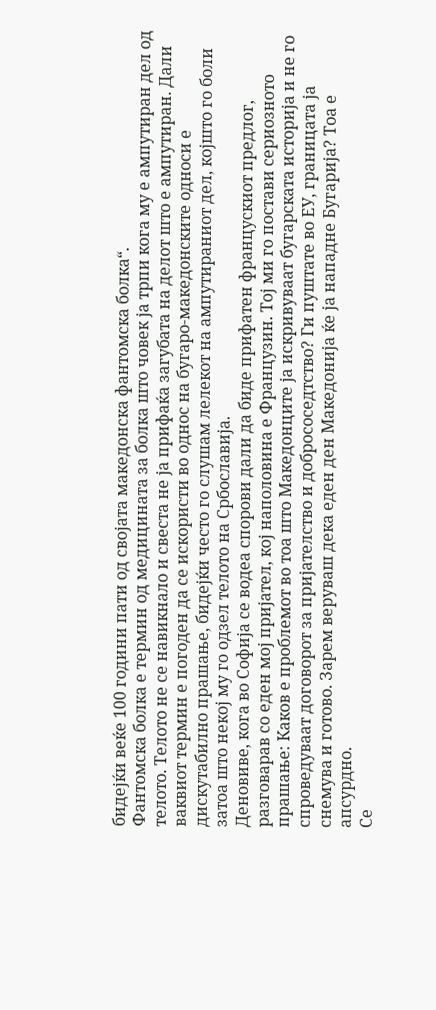бидејќи веќе 100 години пати од својата македонска фантомска болка“.
Фантомска болка е термин од медицината за болка што човек ја трпи кога му е ампутиран дел од телото. Телото не се навикнало и свеста не ја прифаќа загубата на делот што е ампутиран. Дали ваквиот термин е погоден да се искористи во однос на бугаро-македонските односи е дискутабилно прашање, бидејќи често го слушам лелекот на ампутираниот дел, којшто го боли затоа што некој му го одзел телото на Србославија.
Деновиве, кога во Софија се водеа спорови дали да биде прифатен францускиот предлог, разговарав со еден мој пријател, кој наполовина е Французин. Тој ми го постави сериозното прашање: Каков е проблемот во тоа што Македонците ја искривуваат бугарската историја и не го спроведуваат договорот за пријателство и добрососедтство? Ги пуштате во ЕУ, границата ја снемува и готово. Зарем веруваш дека еден ден Македонија ќе ја нападне Бугарија? Тоа е апсурдно.
Се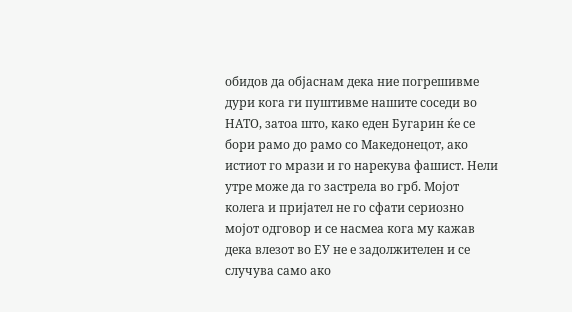обидов да објаснам дека ние погрешивме дури кога ги пуштивме нашите соседи во НАТО, затоа што, како еден Бугарин ќе се бори рамо до рамо со Македонецот, ако истиот го мрази и го нарекува фашист. Нели утре може да го застрела во грб. Мојот колега и пријател не го сфати сериозно мојот одговор и се насмеа кога му кажав дека влезот во ЕУ не е задолжителен и се случува само ако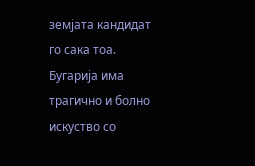земјата кандидат го сака тоа.
Бугарија има трагично и болно искуство со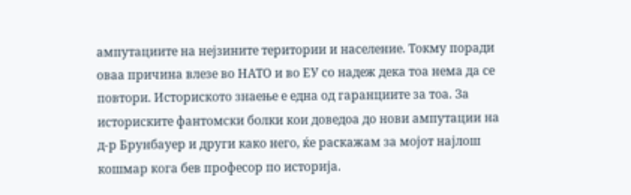ампутациите на нејзините територии и население. Токму поради оваа причина влезе во НАТО и во ЕУ со надеж дека тоа нема да се повтори. Историското знаење е една од гаранциите за тоа. За историските фантомски болки кои доведоа до нови ампутации на д-р Брунбауер и други како него, ќе раскажам за мојот најлош кошмар кога бев професор по историја.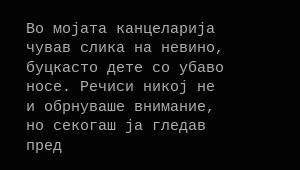Во мојата канцеларија чував слика на невино, буцкасто дете со убаво носе. Речиси никој не и обрнуваше внимание, но секогаш ја гледав пред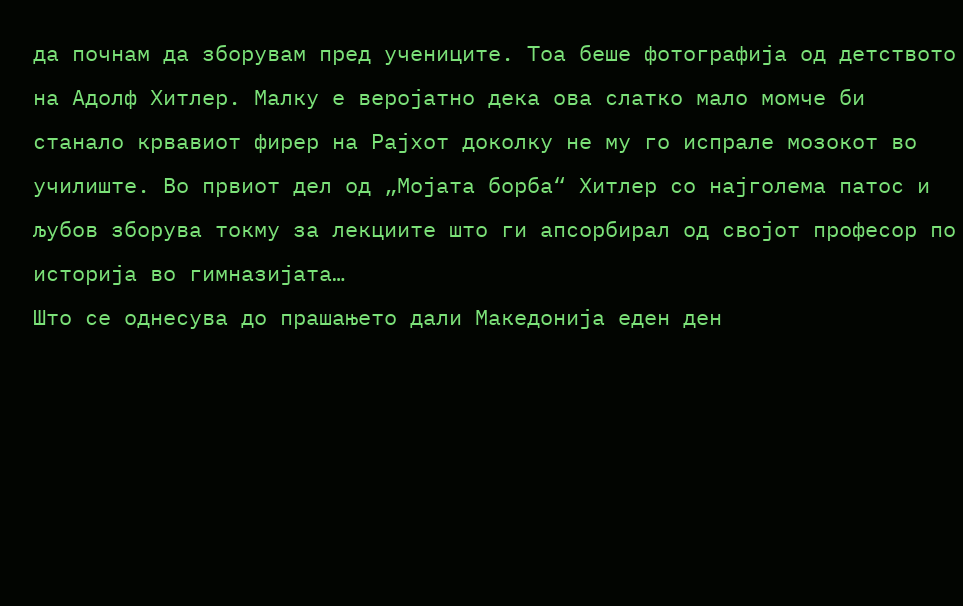да почнам да зборувам пред учениците. Тоа беше фотографија од детството на Адолф Хитлер. Малку е веројатно дека ова слатко мало момче би станало крвавиот фирер на Рајхот доколку не му го испрале мозокот во училиште. Во првиот дел од „Мојата борба“ Хитлер со најголема патос и љубов зборува токму за лекциите што ги апсорбирал од својот професор по историја во гимназијата…
Што се однесува до прашањето дали Македонија еден ден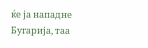ќе ја нападне Бугарија, таа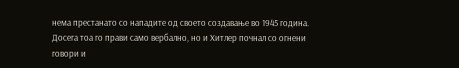нема престанато со нападите од своето создавање во 1945 година. Досега тоа го прави само вербално, но и Хитлер почнал со огнени говори и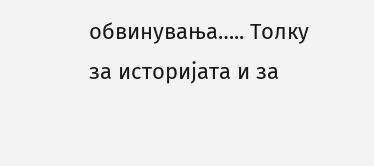обвинувања….. Толку за историјата и за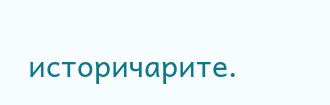историчарите.